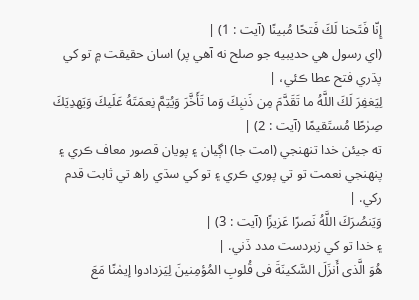إِنّا فَتَحنا لَكَ فَتحًا مُبينًا (آيت : 1) |
(اي رسول هي حديبيه جو صلح نه آهي پر) اسان حقيقت ۾ تو کي پڌري فتح عطا ڪئي، |
لِيَغفِرَ لَكَ اللَّهُ ما تَقَدَّمَ مِن ذَنبِكَ وَما تَأَخَّرَ وَيُتِمَّ نِعمَتَهُ عَلَيكَ وَيَهدِيَكَ صِرٰطًا مُستَقيمًا (آيت : 2) |
ته جيئن خدا تنهنجي (امت جا) اڳيان ۽ پويان قصور معاف ڪري ۽ پنهنجي نعمت تو تي پوري ڪري ۽ تو کي سڌي راھ تي ثابت قدم رکي. |
وَيَنصُرَكَ اللَّهُ نَصرًا عَزيزًا (آيت : 3) |
۽ خدا تو کي زبردست مدد ڏني. |
هُوَ الَّذى أَنزَلَ السَّكينَةَ فى قُلوبِ المُؤمِنينَ لِيَزدادوا إيمٰنًا مَعَ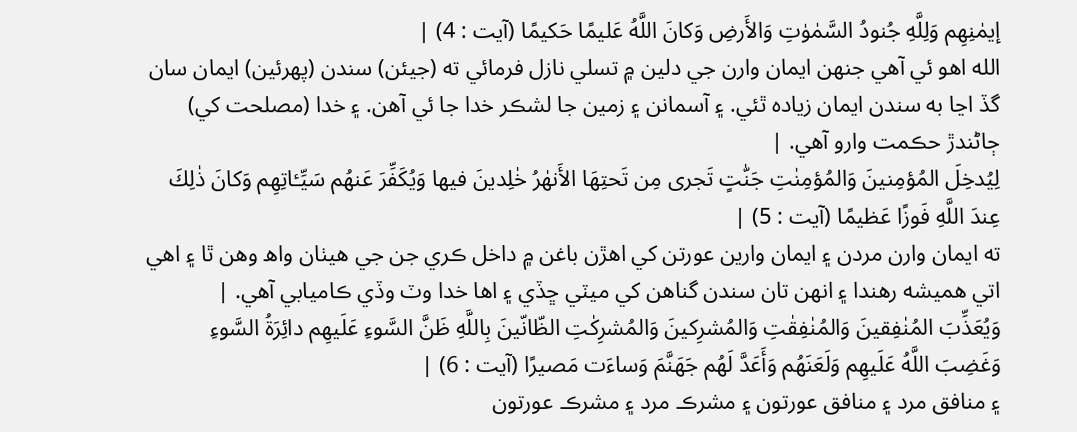إيمٰنِهِم وَلِلَّهِ جُنودُ السَّمٰوٰتِ وَالأَرضِ وَكانَ اللَّهُ عَليمًا حَكيمًا (آيت : 4) |
الله اهو ئي آهي جنهن ايمان وارن جي دلين ۾ تسلي نازل فرمائي ته (جيئن) سندن (پهرئين) ايمان سان گڏ اڃا به سندن ايمان زياده ٿئي. ۽ آسمانن ۽ زمين جا لشڪر خدا جا ئي آهن. ۽ خدا (مصلحت کي) ڄاڻندڙ حڪمت وارو آهي. |
لِيُدخِلَ المُؤمِنينَ وَالمُؤمِنٰتِ جَنّٰتٍ تَجرى مِن تَحتِهَا الأَنهٰرُ خٰلِدينَ فيها وَيُكَفِّرَ عَنهُم سَيِّـٔاتِهِم وَكانَ ذٰلِكَ عِندَ اللَّهِ فَوزًا عَظيمًا (آيت : 5) |
ته ايمان وارن مردن ۽ ايمان وارين عورتن کي اهڙن باغن ۾ داخل ڪري جن جي هيٺان واھ وهن ٿا ۽ اهي اتي هميشه رهندا ۽ انهن تان سندن گناهن کي ميٽي ڇڏي ۽ اها خدا وٽ وڏي ڪاميابي آهي. |
وَيُعَذِّبَ المُنٰفِقينَ وَالمُنٰفِقٰتِ وَالمُشرِكينَ وَالمُشرِكٰتِ الظّانّينَ بِاللَّهِ ظَنَّ السَّوءِ عَلَيهِم دائِرَةُ السَّوءِ وَغَضِبَ اللَّهُ عَلَيهِم وَلَعَنَهُم وَأَعَدَّ لَهُم جَهَنَّمَ وَساءَت مَصيرًا (آيت : 6) |
۽ منافق مرد ۽ منافق عورتون ۽ مشرڪ مرد ۽ مشرڪ عورتون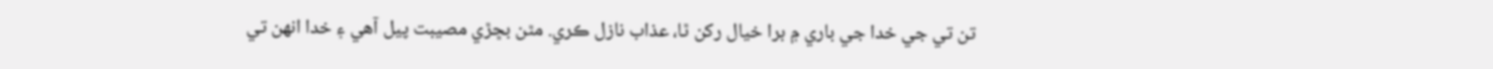تن تي جي خدا جي باري ۾ برا خيال رکن ٿا، عذاب نازل ڪري. مٿن بڇڙي مصيبت پيل آهي ۽ خدا انهن تي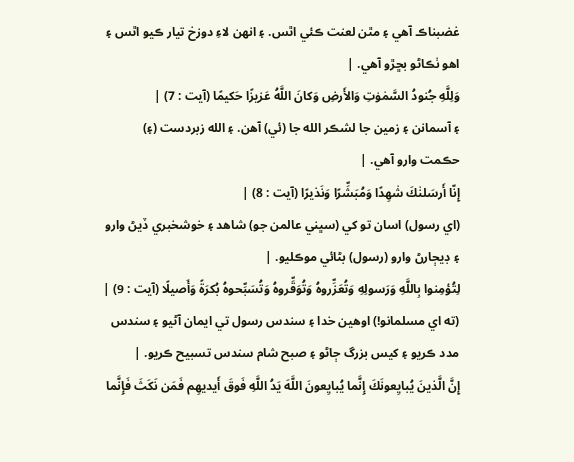غضبناڪ آهي ۽ مٿن لعنت ڪئي اٿس. ۽ انهن لاءِ دوزخ تيار ڪيو اٿس ۽ اهو ٺڪاڻو بڇڙو آهي. |
وَلِلَّهِ جُنودُ السَّمٰوٰتِ وَالأَرضِ وَكانَ اللَّهُ عَزيزًا حَكيمًا (آيت : 7) |
۽ آسمانن ۽ زمين جا لشڪر الله جا (ئي) آهن. ۽ الله زبردست (۽) حڪمت وارو آهي. |
إِنّا أَرسَلنٰكَ شٰهِدًا وَمُبَشِّرًا وَنَذيرًا (آيت : 8) |
(اي رسول) اسان تو کي (سڀني عالمن جو) شاهد ۽ خوشخبري ڏيڻ وارو ۽ ڊيڄارڻ وارو (رسول) بڻائي موڪليو. |
لِتُؤمِنوا بِاللَّهِ وَرَسولِهِ وَتُعَزِّروهُ وَتُوَقِّروهُ وَتُسَبِّحوهُ بُكرَةً وَأَصيلًا (آيت : 9) |
(ته اي مسلمانو!) اوهين خدا ۽ سندس رسول تي ايمان آڻيو ۽ سندس مدد ڪريو ۽ کيس بزرگ ڄاڻو ۽ صبح شام سندس تسبيح ڪريو. |
إِنَّ الَّذينَ يُبايِعونَكَ إِنَّما يُبايِعونَ اللَّهَ يَدُ اللَّهِ فَوقَ أَيديهِم فَمَن نَكَثَ فَإِنَّما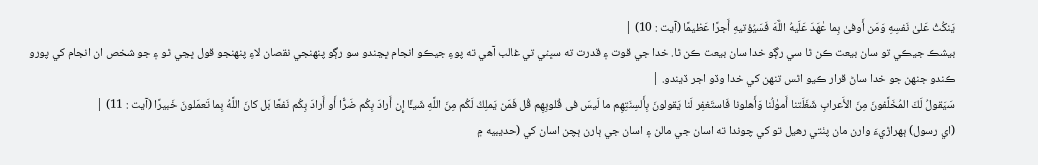يَنكُثُ عَلىٰ نَفسِهِ وَمَن أَوفىٰ بِما عٰهَدَ عَلَيهُ اللَّهَ فَسَيُؤتيهِ أَجرًا عَظيمًا (آيت : 10) |
بيشڪ جيڪي تو سان بيعت ڪن ٿا سي رڳو خدا سان بيعت ڪن ٿا. خدا جي قوت ۽ قدرت ته سڀني تي غالب آهي ته پوءِ جيڪو انجام ڀڃندو سو رڳو پنهنجي نقصان لاءِ پنهنجو قول ڀڃي ٿو ۽ جو شخص ان انجام کي پورو ڪندو جنهن جو خدا ساڻ قرار ڪيو اٿس تنهن کي خدا وڏو اجر ڏيندو. |
سَيَقولُ لَكَ المُخَلَّفونَ مِنَ الأَعرابِ شَغَلَتنا أَموٰلُنا وَأَهلونا فَاستَغفِر لَنا يَقولونَ بِأَلسِنَتِهِم ما لَيسَ فى قُلوبِهِم قُل فَمَن يَملِكُ لَكُم مِنَ اللَّهِ شَيـًٔا إِن أَرادَ بِكُم ضَرًّا أَو أَرادَ بِكُم نَفعًا بَل كانَ اللَّهُ بِما تَعمَلونَ خَبيرًا (آيت : 11) |
(اي رسول) ٻهراڙيءَ وارن مان پٺتي رهيل تو کي چوندا ته اسان جي مالن ۽ اسان جي ٻارن ٻچن اسان کي (حديبيه ۾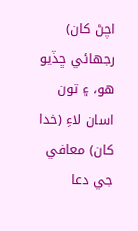اچڻ کان) رجهائي ڇڏيو هو، ۽ تون اسان لاءِ (خدا کان) معافي جي دعا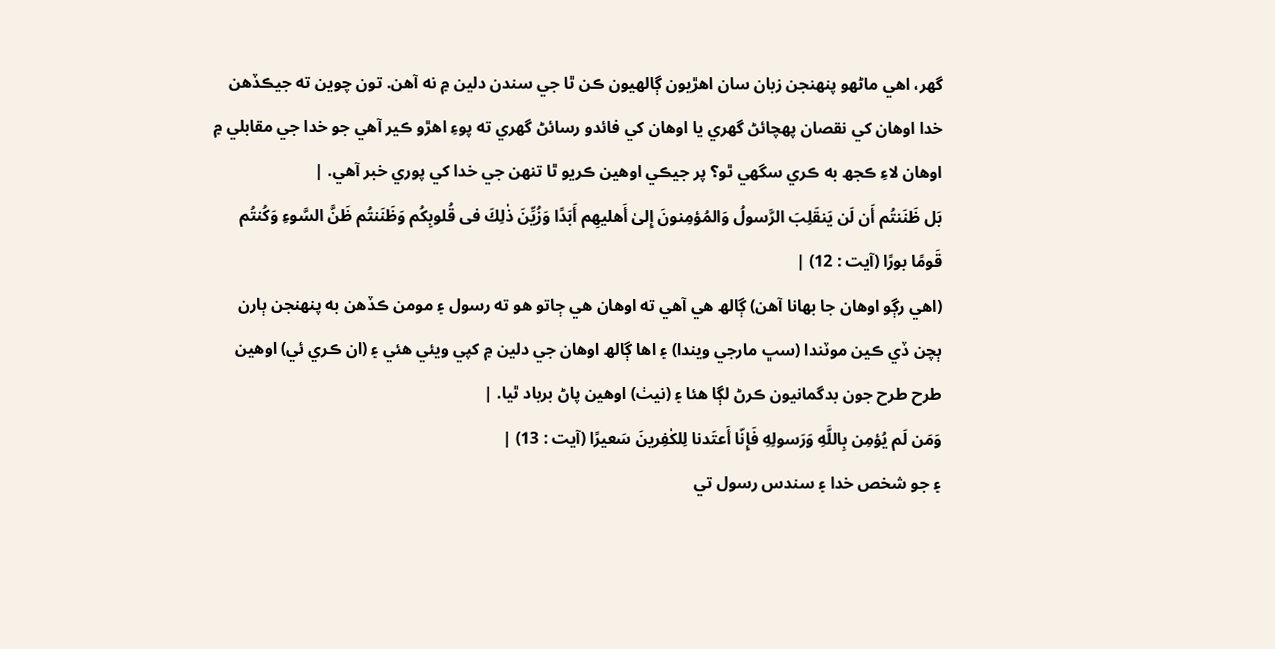گهر، اهي ماڻهو پنهنجن زبان سان اهڙيون ڳالهيون ڪن ٿا جي سندن دلين ۾ نه آهن. تون چوين ته جيڪڏهن خدا اوهان کي نقصان پهچائڻ گهري يا اوهان کي فائدو رسائڻ گهري ته پوءِ اهڙو ڪير آهي جو خدا جي مقابلي ۾ اوهان لاءِ ڪجھ به ڪري سگهي ٿو؟ پر جيڪي اوهين ڪريو ٿا تنهن جي خدا کي پوري خبر آهي. |
بَل ظَنَنتُم أَن لَن يَنقَلِبَ الرَّسولُ وَالمُؤمِنونَ إِلىٰ أَهليهِم أَبَدًا وَزُيِّنَ ذٰلِكَ فى قُلوبِكُم وَظَنَنتُم ظَنَّ السَّوءِ وَكُنتُم قَومًا بورًا (آيت : 12) |
(اهي رڳو اوهان جا بهانا آهن) ڳالھ هي آهي ته اوهان هي ڄاتو هو ته رسول ۽ مومن ڪڏهن به پنهنجن ٻارن ٻچن ڏي ڪين موٽندا (سڀ مارجي ويندا) ۽ اها ڳالھ اوهان جي دلين ۾ کپي ويئي هئي ۽ (ان ڪري ئي) اوهين طرح طرح جون بدگمانيون ڪرڻ لڳا هئا ۽ (نيٺ) اوهين پاڻ برباد ٿيا. |
وَمَن لَم يُؤمِن بِاللَّهِ وَرَسولِهِ فَإِنّا أَعتَدنا لِلكٰفِرينَ سَعيرًا (آيت : 13) |
۽ جو شخص خدا ۽ سندس رسول تي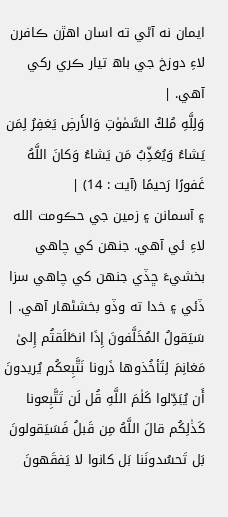ايمان نه آڻي ته اسان اهڙن ڪافرن لاءِ دوزخ جي باھ تيار ڪري رکي آهي. |
وَلِلَّهِ مُلكُ السَّمٰوٰتِ وَالأَرضِ يَغفِرُ لِمَن يَشاءُ وَيُعَذِّبُ مَن يَشاءُ وَكانَ اللَّهُ غَفورًا رَحيمًا (آيت : 14) |
۽ آسمانن ۽ زمين جي حڪومت الله لاءِ ئي آهي. جنهن کي چاهي بخشيءَ ڇڏي جنهن کي چاهي سزا ڏئي ۽ خدا ته وڏو بخشڻهار آهي. |
سَيَقولُ المُخَلَّفونَ إِذَا انطَلَقتُم إِلىٰ مَغانِمَ لِتَأخُذوها ذَرونا نَتَّبِعكُم يُريدونَ أَن يُبَدِّلوا كَلٰمَ اللَّهِ قُل لَن تَتَّبِعونا كَذٰلِكُم قالَ اللَّهُ مِن قَبلُ فَسَيَقولونَ بَل تَحسُدونَنا بَل كانوا لا يَفقَهونَ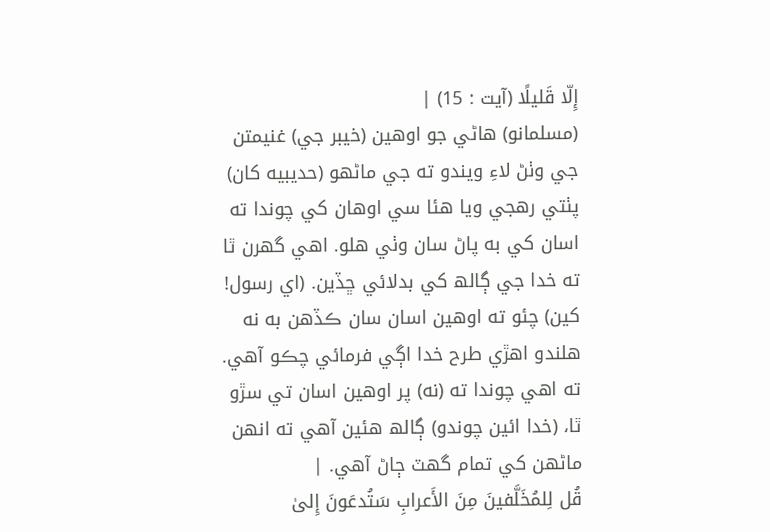إِلّا قَليلًا (آيت : 15) |
(مسلمانو) هاڻي جو اوهين (خيبر جي) غنيمتن جي وٺڻ لاءِ ويندو ته جي ماڻهو (حديبيه کان) پٺتي رهجي ويا هئا سي اوهان کي چوندا ته اسان کي به پاڻ سان وٺي هلو. اهي گهرن ٿا ته خدا جي ڳالھ کي بدلائي ڇڏين. (اي رسول! کين) چئو ته اوهين اسان سان ڪڏهن به نه هلندو اهڙي طرح خدا اڳي فرمائي چڪو آهي. ته اهي چوندا ته (نه) پر اوهين اسان تي سڙو ٿا، (خدا ائين چوندو) ڳالھ هئين آهي ته انهن ماڻهن کي تمام گهٽ ڄاڻ آهي. |
قُل لِلمُخَلَّفينَ مِنَ الأَعرابِ سَتُدعَونَ إِلىٰ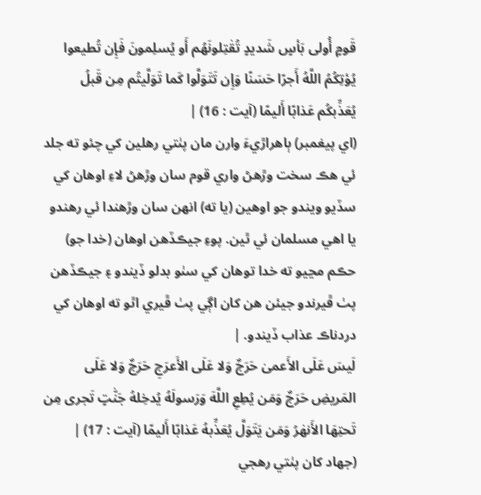قَومٍ أُولى بَأسٍ شَديدٍ تُقٰتِلونَهُم أَو يُسلِمونَ فَإِن تُطيعوا يُؤتِكُمُ اللَّهُ أَجرًا حَسَنًا وَإِن تَتَوَلَّوا كَما تَوَلَّيتُم مِن قَبلُ يُعَذِّبكُم عَذابًا أَليمًا (آيت : 16) |
(اي پيغمبر) ٻاهراڙيءَ وارن مان پٺتي رهلين کي چئو ته جلد ئي هڪ سخت وڙهڻ واري قوم سان وڙهڻ لاءِ اوهان کي سڏيو ويندو جو اوهين (يا ته) انهن سان وڙهندا ئي رهندو يا اهي مسلمان ئي ٿين. پوءِ جيڪڏهن اوهان (خدا جو) حڪم مڃيو ته خدا توهان کي سٺو بدلو ڏيندو ۽ جيڪڏهن پٺ ڦيرندو جيئن هن کان اڳي پٺ ڦيري اٿو ته اوهان کي دردناڪ عذاب ڏيندو. |
لَيسَ عَلَى الأَعمىٰ حَرَجٌ وَلا عَلَى الأَعرَجِ حَرَجٌ وَلا عَلَى المَريضِ حَرَجٌ وَمَن يُطِعِ اللَّهَ وَرَسولَهُ يُدخِلهُ جَنّٰتٍ تَجرى مِن تَحتِهَا الأَنهٰرُ وَمَن يَتَوَلَّ يُعَذِّبهُ عَذابًا أَليمًا (آيت : 17) |
(جهاد کان پٺتي رهجي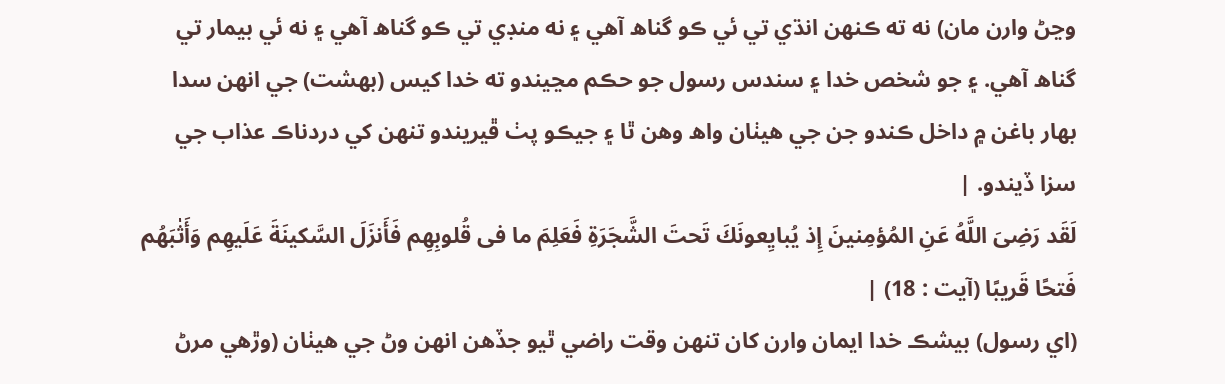وڃڻ وارن مان) نه ته ڪنهن انڌي تي ئي ڪو گناھ آهي ۽ نه منڊي تي ڪو گناھ آهي ۽ نه ئي بيمار تي گناھ آهي. ۽ جو شخص خدا ۽ سندس رسول جو حڪم مڃيندو ته خدا کيس (بهشت) جي انهن سدا بهار باغن ۾ داخل ڪندو جن جي هيٺان واھ وهن ٿا ۽ جيڪو پٺ ڦيريندو تنهن کي دردناڪ عذاب جي سزا ڏيندو. |
لَقَد رَضِىَ اللَّهُ عَنِ المُؤمِنينَ إِذ يُبايِعونَكَ تَحتَ الشَّجَرَةِ فَعَلِمَ ما فى قُلوبِهِم فَأَنزَلَ السَّكينَةَ عَلَيهِم وَأَثٰبَهُم فَتحًا قَريبًا (آيت : 18) |
(اي رسول) بيشڪ خدا ايمان وارن کان تنهن وقت راضي ٿيو جڏهن انهن وڻ جي هيٺان (وڙهي مرڻ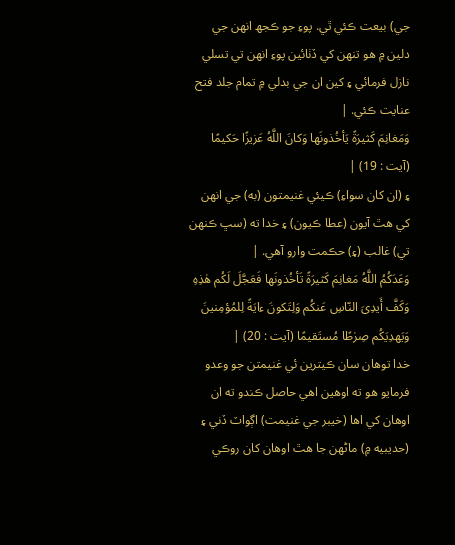جي) بيعت ڪئي ٿي. پوءِ جو ڪجھ انهن جي دلين ۾ هو تنهن کي ڏٺائين پوءِ انهن تي تسلي نازل فرمائي ۽ کين ان جي بدلي ۾ تمام جلد فتح عنايت ڪئي. |
وَمَغانِمَ كَثيرَةً يَأخُذونَها وَكانَ اللَّهُ عَزيزًا حَكيمًا (آيت : 19) |
۽ (ان کان سواءِ) ڪيئي غنيمتون (به) جي انهن کي هٿ آيون (عطا ڪيون) ۽ خدا ته (سڀ ڪنهن تي) غالب (۽) حڪمت وارو آهي. |
وَعَدَكُمُ اللَّهُ مَغانِمَ كَثيرَةً تَأخُذونَها فَعَجَّلَ لَكُم هٰذِهِ وَكَفَّ أَيدِىَ النّاسِ عَنكُم وَلِتَكونَ ءايَةً لِلمُؤمِنينَ وَيَهدِيَكُم صِرٰطًا مُستَقيمًا (آيت : 20) |
خدا توهان سان ڪيترين ئي غنيمتن جو وعدو فرمايو هو ته اوهين اهي حاصل ڪندو ته ان اوهان کي اها (خيبر جي غنيمت) اڳواٽ ڏني ۽ (حديبيه ۾) ماڻهن جا هٿ اوهان کان روڪي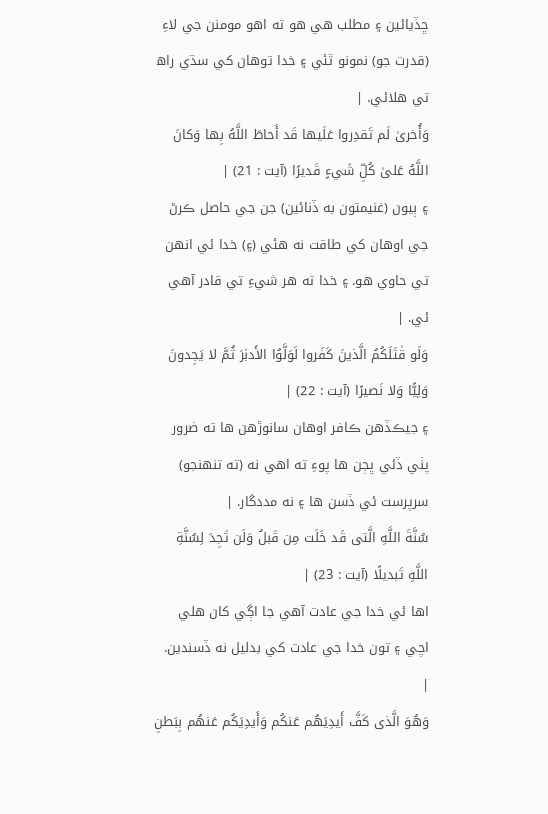ڇڏيائين ۽ مطلب هي هو ته اهو مومنن جي لاءِ (قدرت جو) نمونو ٿئي ۽ خدا توهان کي سڌي راھ تي هلائي. |
وَأُخرىٰ لَم تَقدِروا عَلَيها قَد أَحاطَ اللَّهُ بِها وَكانَ اللَّهُ عَلىٰ كُلِّ شَيءٍ قَديرًا (آيت : 21) |
۽ ٻيون (غنيمتون به ڏنائين) جن جي حاصل ڪرڻ جي اوهان کي طاقت نه هئي (۽) خدا ئي انهن تي حاوي هو. ۽ خدا ته هر شيءِ تي قادر آهي ئي. |
وَلَو قٰتَلَكُمُ الَّذينَ كَفَروا لَوَلَّوُا الأَدبٰرَ ثُمَّ لا يَجِدونَ وَلِيًّا وَلا نَصيرًا (آيت : 22) |
۽ جيڪڏهن ڪافر اوهان سانوڙهن ها ته ضرور پٺي ڏئي ڀڄن ها پوءِ ته اهي نه (ته تنهنجو) سرپرست ئي ڏسن ها ۽ نه مددگار. |
سُنَّةَ اللَّهِ الَّتى قَد خَلَت مِن قَبلُ وَلَن تَجِدَ لِسُنَّةِ اللَّهِ تَبديلًا (آيت : 23) |
اها ئي خدا جي عادت آهي جا اڳي کان هلي اچي ۽ تون خدا جي عادت کي بدليل نه ڏسندين. |
وَهُوَ الَّذى كَفَّ أَيدِيَهُم عَنكُم وَأَيدِيَكُم عَنهُم بِبَطنِ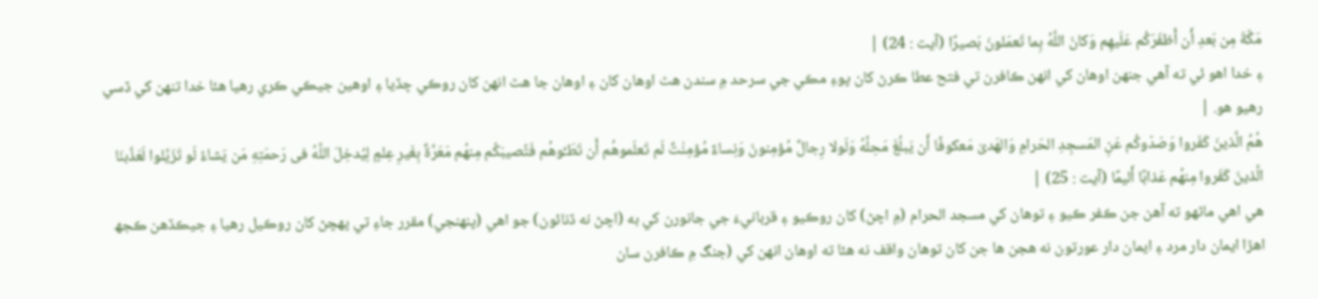مَكَّةَ مِن بَعدِ أَن أَظفَرَكُم عَلَيهِم وَكانَ اللَّهُ بِما تَعمَلونَ بَصيرًا (آيت : 24) |
۽ خدا اهو ئي ته آهي جنهن اوهان کي انهن ڪافرن تي فتح عطا ڪرڻ کان پوءِ مڪي جي سرحد ۾ سندن هٿ اوهان کان ۽ اوهان جا هٿ انهن کان روڪي ڇڏيا ۽ اوهين جيڪي ڪري رهيا هئا خدا تنهن کي ڏسي رهيو هو. |
هُمُ الَّذينَ كَفَروا وَصَدّوكُم عَنِ المَسجِدِ الحَرامِ وَالهَدىَ مَعكوفًا أَن يَبلُغَ مَحِلَّهُ وَلَولا رِجالٌ مُؤمِنونَ وَنِساءٌ مُؤمِنٰتٌ لَم تَعلَموهُم أَن تَطَـٔوهُم فَتُصيبَكُم مِنهُم مَعَرَّةٌ بِغَيرِ عِلمٍ لِيُدخِلَ اللَّهُ فى رَحمَتِهِ مَن يَشاءُ لَو تَزَيَّلوا لَعَذَّبنَا الَّذينَ كَفَروا مِنهُم عَذابًا أَليمًا (آيت : 25) |
هي اهي ماڻهو ته آهن جن ڪفر ڪيو ۽ توهان کي مسجد الحرام (۾ اچڻ) کان روڪيو ۽ قربانيءَ جي جانورن کي به (اچڻ نه ڏنائون) جو اهي (پنهنجي) مقرر جاءِ تي پهچڻ کان روڪيل رهيا ۽ جيڪڏهن ڪجھ اهڙا ايمان دار مرد ۽ ايمان دار عورتون نه هجن ها جن کان توهان واقف نه هئا ته اوهان انهن کي (جنگ ۾ ڪافرن سان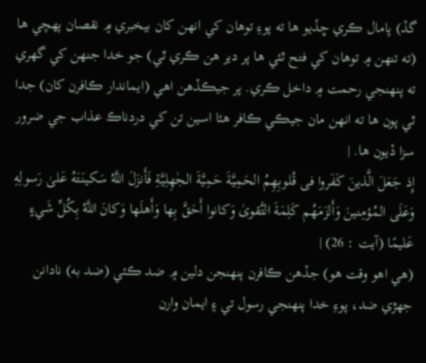گڏ) پامال ڪري ڇڏيو ها ته پوءِ توهان کي انهن کان بيخبري ۾ نقصان پهچي ها (ته تنهن ۾ توهان کي فتح ٿئي ها پر دير هن ڪري ٿي) جو خدا جنهن کي گهري ته پنهنجي رحمت ۾ داخل ڪري. پر جيڪڏهن اهي (ايماندار ڪافرن کان) جدا ٿي پون ها ته انهن مان جيڪي ڪافر هئا اسين تن کي دردناڪ عذاب جي ضرور سزا ڏيون ها. |
إِذ جَعَلَ الَّذينَ كَفَروا فى قُلوبِهِمُ الحَمِيَّةَ حَمِيَّةَ الجٰهِلِيَّةِ فَأَنزَلَ اللَّهُ سَكينَتَهُ عَلىٰ رَسولِهِ وَعَلَى المُؤمِنينَ وَأَلزَمَهُم كَلِمَةَ التَّقوىٰ وَكانوا أَحَقَّ بِها وَأَهلَها وَكانَ اللَّهُ بِكُلِّ شَيءٍ عَليمًا (آيت : 26) |
(هي اهو وقت هو) جڏهن ڪافرن پنهنجن دلين ۾ ضد ڪئي (ضد به) نادانن جهڙي ضد، پوءِ خدا پنهنجي رسول تي ۽ ايمان وارن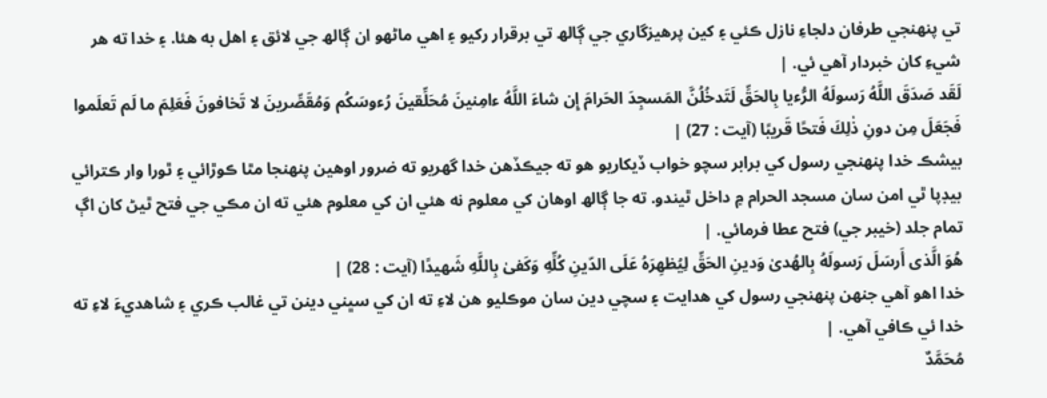تي پنهنجي طرفان دلجاءِ نازل ڪئي ۽ کين پرهيزگاري جي ڳالھ تي برقرار رکيو ۽ اهي ماڻهو ان ڳالھ جي لائق ۽ اهل به هئا. ۽ خدا ته هر شيءِ کان خبردار آهي ئي. |
لَقَد صَدَقَ اللَّهُ رَسولَهُ الرُّءيا بِالحَقِّ لَتَدخُلُنَّ المَسجِدَ الحَرامَ إِن شاءَ اللَّهُ ءامِنينَ مُحَلِّقينَ رُءوسَكُم وَمُقَصِّرينَ لا تَخافونَ فَعَلِمَ ما لَم تَعلَموا فَجَعَلَ مِن دونِ ذٰلِكَ فَتحًا قَريبًا (آيت : 27) |
بيشڪ خدا پنهنجي رسول کي برابر سچو خواب ڏيکاريو هو ته جيڪڏهن خدا گهريو ته ضرور اوهين پنهنجا مٿا ڪوڙائي ۽ ٿورا وار ڪترائي بيڊپا ٿي امن سان مسجد الحرام ۾ داخل ٿيندو. ته جا ڳالھ اوهان کي معلوم نه هئي ان کي معلوم هئي ته ان مڪي جي فتح ٿيڻ کان اڳ تمام جلد (خيبر جي) فتح عطا فرمائي. |
هُوَ الَّذى أَرسَلَ رَسولَهُ بِالهُدىٰ وَدينِ الحَقِّ لِيُظهِرَهُ عَلَى الدّينِ كُلِّهِ وَكَفىٰ بِاللَّهِ شَهيدًا (آيت : 28) |
خدا اهو آهي جنهن پنهنجي رسول کي هدايت ۽ سچي دين سان موڪليو هن لاءِ ته ان کي سڀني دينن تي غالب ڪري ۽ شاهديءَ لاءِ ته خدا ئي ڪافي آهي. |
مُحَمَّدٌ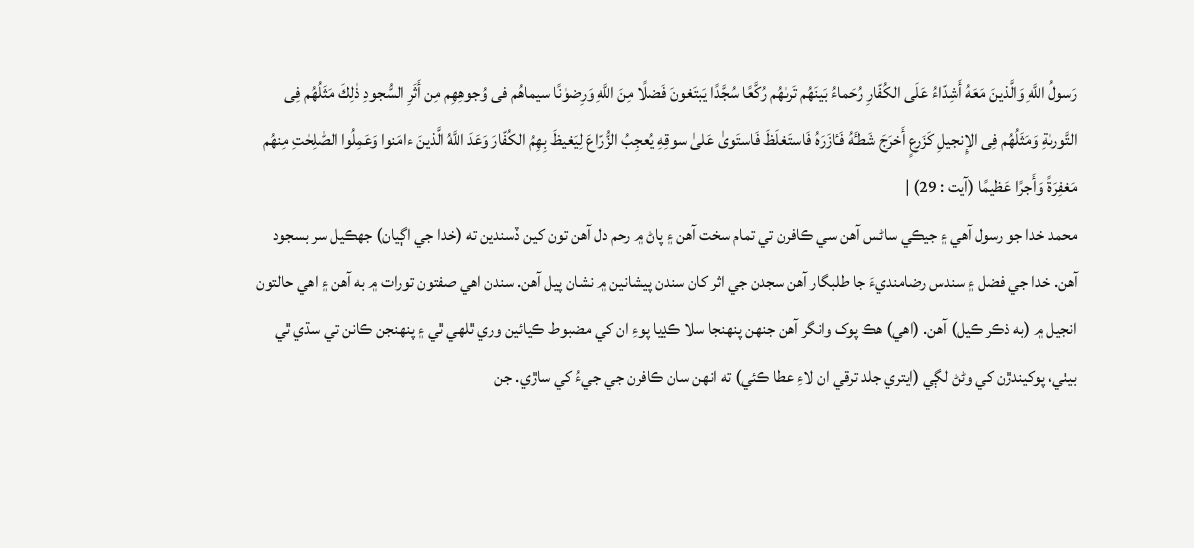رَسولُ اللَّهِ وَالَّذينَ مَعَهُ أَشِدّاءُ عَلَى الكُفّارِ رُحَماءُ بَينَهُم تَرىٰهُم رُكَّعًا سُجَّدًا يَبتَغونَ فَضلًا مِنَ اللَّهِ وَرِضوٰنًا سيماهُم فى وُجوهِهِم مِن أَثَرِ السُّجودِ ذٰلِكَ مَثَلُهُم فِى التَّورىٰةِ وَمَثَلُهُم فِى الإِنجيلِ كَزَرعٍ أَخرَجَ شَطـَٔهُ فَـٔازَرَهُ فَاستَغلَظَ فَاستَوىٰ عَلىٰ سوقِهِ يُعجِبُ الزُّرّاعَ لِيَغيظَ بِهِمُ الكُفّارَ وَعَدَ اللَّهُ الَّذينَ ءامَنوا وَعَمِلُوا الصّٰلِحٰتِ مِنهُم مَغفِرَةً وَأَجرًا عَظيمًا (آيت : 29) |
محمد خدا جو رسول آهي ۽ جيڪي ساڻس آهن سي ڪافرن تي تمام سخت آهن ۽ پاڻ ۾ رحم دل آهن تون کين ڏسندين ته (خدا جي اڳيان) جهڪيل سر بسجود آهن. خدا جي فضل ۽ سندس رضامنديءَ جا طلبگار آهن سجدن جي اثر کان سندن پيشانين ۾ نشان پيل آهن. سندن اهي صفتون تورات ۾ به آهن ۽ اهي حالتون انجيل ۾ (به ذڪر ڪيل) آهن. (اهي) هڪ پوک وانگر آهن جنهن پنهنجا سلا ڪڍيا پوءِ ان کي مضبوط ڪيائين وري ٿلهي ٿي ۽ پنهنجن ڪانن تي سڌي ٿي بيٺي، پوکيندڙن کي وڻڻ لڳي (ايتري جلد ترقي ان لاءِ عطا ڪئي) ته انهن سان ڪافرن جي جيءُ کي ساڙي. جن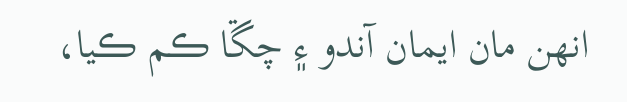انهن مان ايمان آندو ۽ چڱا ڪم ڪيا،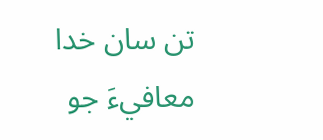تن سان خدا معافيءَ جو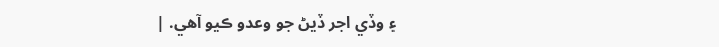۽ وڏي اجر ڏيڻ جو وعدو ڪيو آهي. |